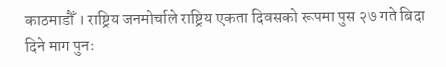काठमाडौँ । राष्ट्रिय जनमोर्चाले राष्ट्रिय एकता दिवसको रूपमा पुस २७ गते बिदा दिने माग पुनः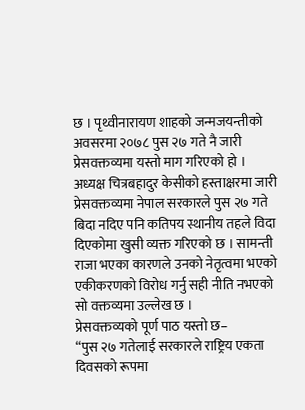छ । पृथ्वीनारायण शाहको जन्मजयन्तीको अवसरमा २०७८ पुस २७ गते नै जारी प्रेसवक्तव्यमा यस्तो माग गरिएको हो ।
अध्यक्ष चित्रबहादुर केसीको हस्ताक्षरमा जारी प्रेसवक्तव्यमा नेपाल सरकारले पुस २७ गते बिदा नदिए पनि कतिपय स्थानीय तहले विदा दिएकोमा खुसी व्यक्त गरिएको छ । सामन्ती राजा भएका कारणले उनको नेतृत्वमा भएको एकीकरणको विरोध गर्नु सही नीति नभएको सो वक्तव्यमा उल्लेख छ ।
प्रेसवक्तव्यको पूर्ण पाठ यस्तो छ–
“पुस २७ गतेलाई सरकारले राष्ट्रिय एकता दिवसको रूपमा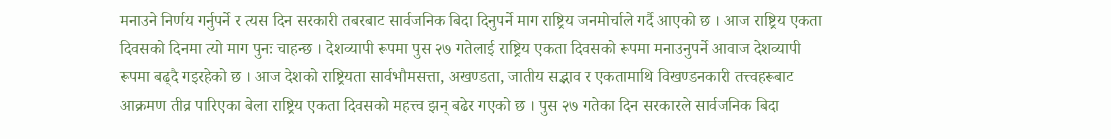मनाउने निर्णय गर्नुपर्ने र त्यस दिन सरकारी तबरबाट सार्वजनिक बिदा दिनुपर्ने माग राष्ट्रिय जनमोर्चाले गर्दै आएको छ । आज राष्ट्रिय एकता दिवसको दिनमा त्यो माग पुनः चाहन्छ । देशव्यापी रूपमा पुस २७ गतेलाई राष्ट्रिय एकता दिवसको रूपमा मनाउनुपर्ने आवाज देशव्यापी रूपमा बढ्दै गइरहेको छ । आज देशको राष्ट्रियता सार्वभौमसत्ता, अखण्डता, जातीय सद्भाव र एकतामाथि विखण्डनकारी तत्त्वहरूबाट आक्रमण तीव्र पारिएका बेला राष्ट्रिय एकता दिवसको महत्त्व झन् बढेर गएको छ । पुस २७ गतेका दिन सरकारले सार्वजनिक बिदा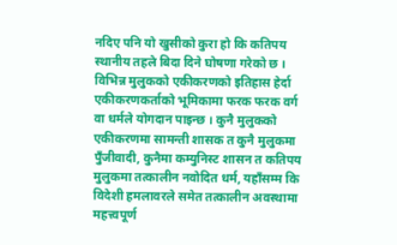नदिए पनि यो खुसीको कुरा हो कि कतिपय स्थानीय तहले बिदा दिने घोषणा गरेको छ ।
विभिन्न मुलुकको एकीकरणको इतिहास हेर्दा एकीकरणकर्ताको भूमिकामा फरक फरक वर्ग वा धर्मले योगदान पाइन्छ । कुनै मुलुकको एकीकरणमा सामन्ती शासक त कुनै मुलुकमा पुँजीवादी, कुनैमा कम्युनिस्ट शासन त कतिपय मुलुकमा तत्कालीन नवोदित धर्म, यहाँसम्म कि विदेशी हमलावरले समेत तत्कालीन अवस्थामा महत्त्वपूर्ण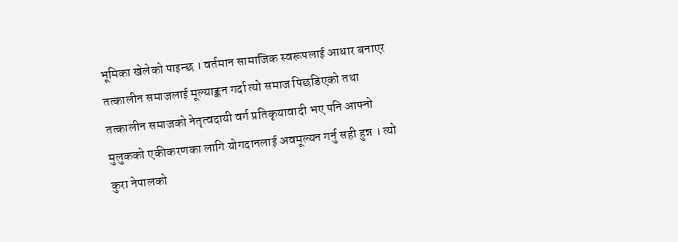भूमिका खेलेको पाइन्छ । वर्तमान सामाजिक स्वरूपलाई आधार बनाएर तत्कालीन समाजलाई मूल्याङ्कन गर्दा त्यो समाज पिछडिएको तथा तत्कालीन समाजको नेतृत्वदायी वर्ग प्रतिकृयावादी भए पनि आफ्नो मुलुकको एकीकरणका लागि योगदानलाई अवमूल्यन गर्नु सही हुन्न । त्यो कुरा नेपालको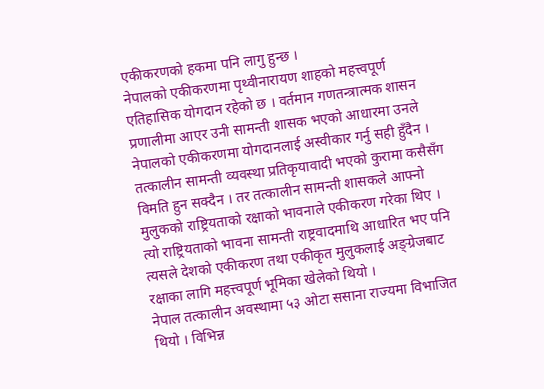एकीकरणको हकमा पनि लागु हुन्छ ।
नेपालको एकीकरणमा पृथ्वीनारायण शाहको महत्त्वपूर्ण एतिहासिक योगदान रहेको छ । वर्तमान गणतन्त्रात्मक शासन प्रणालीमा आएर उनी सामन्ती शासक भएको आधारमा उनले नेपालको एकीकरणमा योगदानलाई अस्वीकार गर्नु सही हुँदैन । तत्कालीन सामन्ती व्यवस्था प्रतिकृयावादी भएको कुरामा कसैसँग विमति हुन सक्दैन । तर तत्कालीन सामन्ती शासकले आफ्नो मुलुकको राष्ट्रियताको रक्षाको भावनाले एकीकरण गरेका थिए । त्यो राष्ट्रियताको भावना सामन्ती राष्ट्रवादमाथि आधारित भए पनि त्यसले देशको एकीकरण तथा एकीकृत मुलुकलाई अङ्ग्रेजबाट रक्षाका लागि महत्त्वपूर्ण भूमिका खेलेको थियो ।
नेपाल तत्कालीन अवस्थामा ५३ ओटा ससाना राज्यमा विभाजित थियो । विभिन्न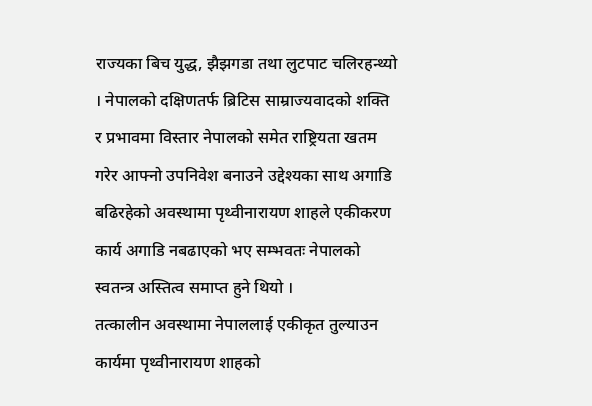राज्यका बिच युद्ध, झैझगडा तथा लुटपाट चलिरहन्थ्यो । नेपालको दक्षिणतर्फ ब्रिटिस साम्राज्यवादको शक्ति र प्रभावमा विस्तार नेपालको समेत राष्ट्रियता खतम गरेर आफ्नो उपनिवेश बनाउने उद्देश्यका साथ अगाडि बढिरहेको अवस्थामा पृथ्वीनारायण शाहले एकीकरण कार्य अगाडि नबढाएको भए सम्भवतः नेपालको स्वतन्त्र अस्तित्व समाप्त हुने थियो ।
तत्कालीन अवस्थामा नेपाललाई एकीकृत तुल्याउन कार्यमा पृथ्वीनारायण शाहको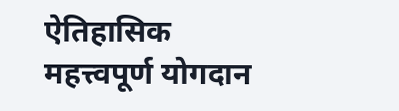ऐतिहासिक महत्त्वपूर्ण योगदान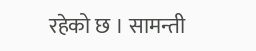रहेको छ । सामन्ती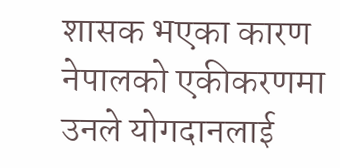शासक भएका कारण नेपालको एकीकरणमा उनले योगदानलाई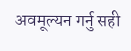अवमूल्यन गर्नु सही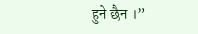हुने छैन ।”